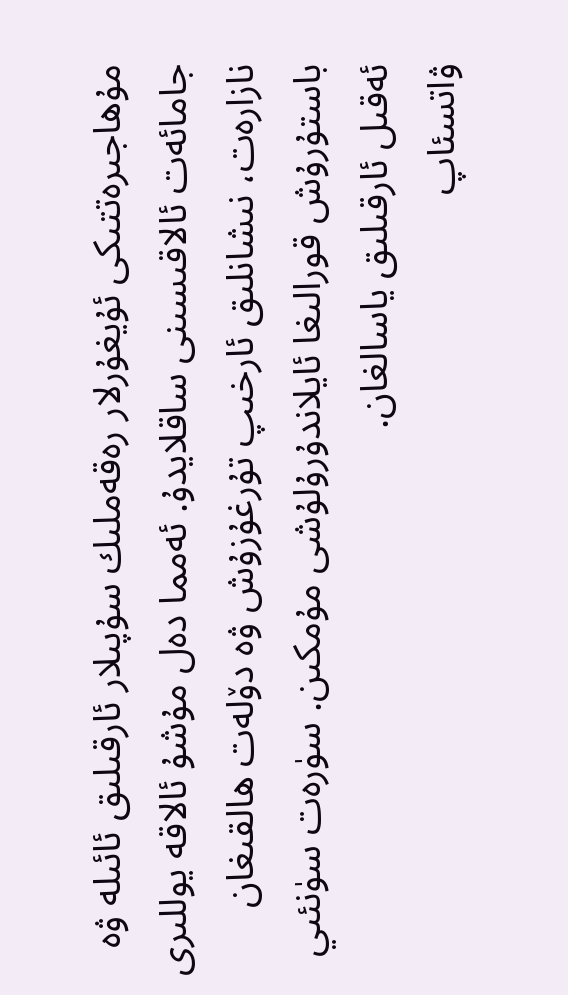مۇھاجىرەتتىكى ئۇيغۇرلار رەقەملىك سۇپىلار ئارقىلىق ئائىلە ۋە جامائەت ئالاقىسىنى ساقلايدۇ. ئەمما دەل مۇشۇ ئالاقە يوللىرى نازارەت، نىشانلىق ئارخىپ تۇرغۇزۇش ۋە دۆلەت ھالقىغان باستۇرۇش قورالىغا ئايلاندۇرۇلۇشى مۇمكىن. سۈرەت سۈنئىي ئەقىل ئارقىلىق ياسالغان.
ۋاتسئاپ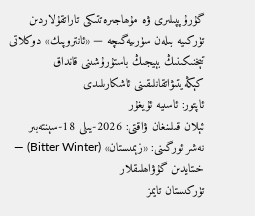گۇرۇپپىلىرى ۋە مۇھاجىرەتتىكى تاراتقۇلاردىن تۈركىيە بىلەن سۈرىيەگىچە — «ئانتروپىك» دوكلاتى تېخنىكىنىڭ بېيجىڭ باستۇرۇشىنى قانداق كېڭەيتىۋاتقانلىقىنى ئاشكارىلىدى
ئاپتور: ئاسىيە ئۇيغۇر
ئېلان قىلىنغان ۋاقتى: 2026-يىلى 18-سېنتەبىر
نەشر ئورگىنى: «زېمىستان» (Bitter Winter) — خىتايدىن گۇۋاھلىقلار
تۈركىستان تايمز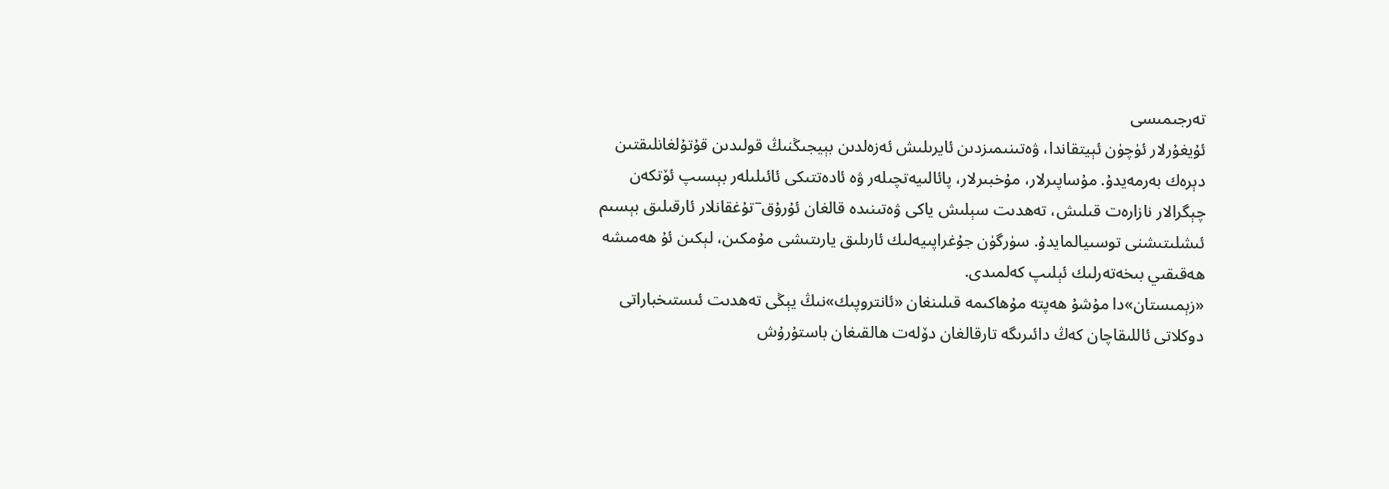تەرجىمىسى
ئۇيغۇرلار ئۈچۈن ئېيتقاندا، ۋەتىنىمىزدىن ئايرىلىش ئەزەلدىن بېيجىڭنىڭ قولىدىن قۇتۇلغانلىقتىن دېرەك بەرمەيدۇ. مۇساپىرلار، مۇخبىرلار، پائالىيەتچىلەر ۋە ئادەتتىكى ئائىلىلەر بېسىپ ئۆتكەن چېگرالار نازارەت قىلىش، تەھدىت سېلىش ياكى ۋەتىنىدە قالغان ئۇرۇق־تۇغقانلار ئارقىلىق بېسىم ئىشلىتىشنى توسىيالمايدۇ. سۈرگۈن جۇغراپىيەلىك ئارىلىق يارىتىشى مۇمكىن، لېكىن ئۇ ھەمىشە ھەقىقىي بىخەتەرلىك ئېلىپ كەلمىدى.
«زېمىستان»دا مۇشۇ ھەپتە مۇھاكىمە قىلىنغان «ئانتروپىك»نىڭ يېڭى تەھدىت ئىستىخباراتى دوكلاتى ئاللىقاچان كەڭ دائىرىگە تارقالغان دۆلەت ھالقىغان باستۇرۇش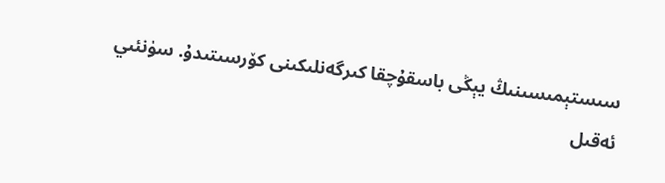سىستېمىسىنىڭ يېڭى باسقۇچقا كىرگەنلىكىنى كۆرسىتىدۇ. سۈنئىي ئەقىل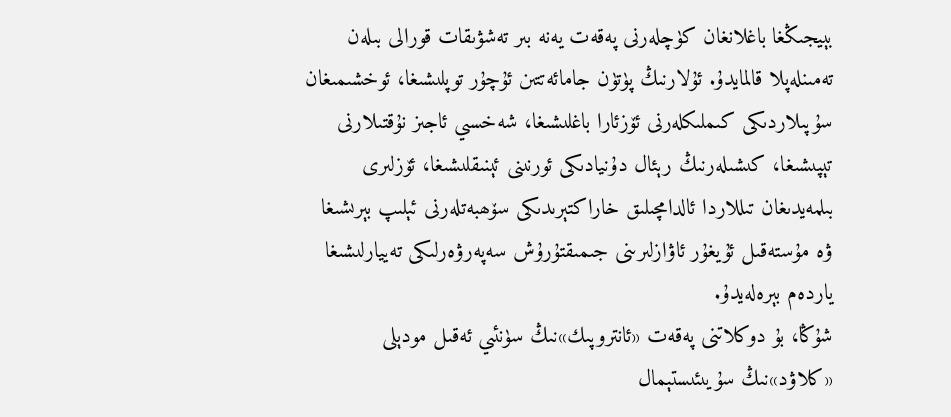بېيجىڭغا باغلانغان كۈچلەرنى پەقەت يەنە بىر تەشۋىقات قورالى بىلەن تەمىنلەپلا قالمايدۇ. ئۇلارنىڭ پۈتۈن جامائەتتىن ئۇچۇر توپلىشىغا، ئوخشىمىغان سۇپىلاردىكى كىملىكلەرنى ئۆزئارا باغلىشىغا، شەخسىي ئاجىز نۇقتىلارنى تېپىشىغا، كىشىلەرنىڭ رېئال دۇنيادىكى ئورنىنى ئېنىقلىشىغا، ئۆزلىرى بىلمەيدىغان تىللاردا ئالدامچىلىق خاراكتېرىدىكى سۆھبەتلەرنى ئېلىپ بېرىشىغا ۋە مۇستەقىل ئۇيغۇر ئاۋازلىرىنى جىمىقتۇرۇش سەپەرۋەرلىكى تەييارلىشىغا ياردەم بېرەلەيدۇ.
شۇڭا، بۇ دوكلاتنى پەقەت «ئانتروپىك»نىڭ سۈنئىي ئەقىل مودېلى «كلاۋد»نىڭ سۇيىئىستېمال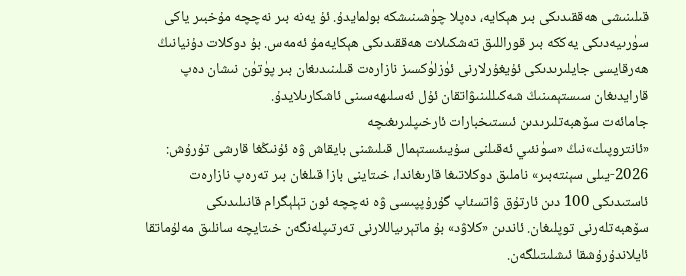قىلىنىشى ھەققىدىكى بىر ھېكايە، دەپلا چۈشىنىشكە بولمايدۇ. ئۇ يەنە بىر نەچچە مۇخبىر ياكى سۈرىيەدىكى يەككە بىر قوراللىق تەشكىلات ھەققىدىكى ھېكايەمۇ ئەمەس. بۇ دوكلات دۇنيانىڭ ھەرقايسى جايلىرىدىكى ئۇيغۇرلارنى ئۈزلۈكسىز نازارەت قىلىنىدىغان بىر پۈتۈن نىشان دەپ قارايدىغان سىستېمىنىڭ شەكىللىنىۋاتقان ئۇل ئەسلىھەسىنى ئاشكارىلايدۇ.
جامائەت سۆھبەتلىرىدىن ئىستىخبارات ئارخىپلىرىغىچە
«ئانتروپىك»نىڭ «سۈنئىي ئەقىلنى سۇيىئىستېمال قىلىشنى بايقاش ۋە ئۇنىڭغا قارشى تۇرۇش: 2026-يىلى سېنتەبىر» ناملىق دوكلاتىغا قارىغاندا، خىتاينى بازا قىلغان بىر تەرەپ نازارەت ئاستىدىكى 100 دىن ئارتۇق ۋاتسئاپ گۇرۇپپىسى ۋە نەچچە ئون تېلېگرام قانىلىدىكى سۆھبەتلەرنى توپلىغان. ئاندىن «كلاۋد» بۇ ماتېرىياللارنى تەرتىپلەنگەن خىتايچە سانلىق مەلۇماتقا ئايلاندۇرۇشقا ئىشلىتىلگەن.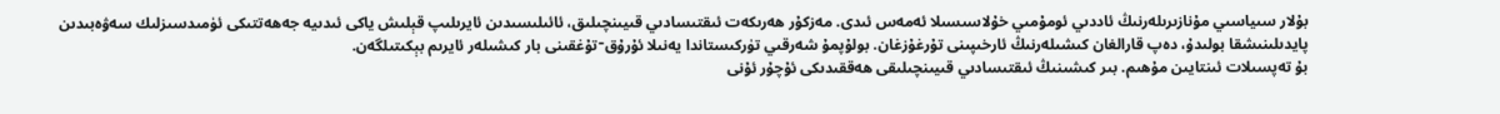بۇلار سىياسىي مۇنازىرىلەرنىڭ ئاددىي ئومۇمىي خۇلاسىسىلا ئەمەس ئىدى. مەزكۇر ھەرىكەت ئىقتىسادىي قىيىنچىلىق، ئائىلىسىدىن ئايرىلىپ قېلىش ياكى ئىدىيە جەھەتتىكى ئۈمىدسىزلىك سەۋەبىدىن پايدىلىنىشقا بولىدۇ، دەپ قارالغان كىشىلەرنىڭ ئارخىپىنى تۇرغۇزغان. بولۇپمۇ شەرقىي تۈركىستاندا يەنىلا ئۇرۇق־تۇغقىنى بار كىشىلەر ئايرىم بېكىتىلگەن.
بۇ تەپسىلات ئىنتايىن مۇھىم. بىر كىشىنىڭ ئىقتىسادىي قىيىنچىلىقى ھەققىدىكى ئۇچۇر ئۇنى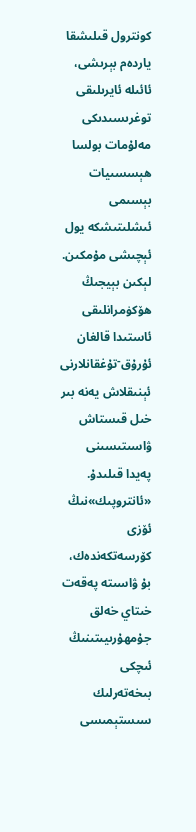كونترول قىلىشقا ياردەم بېرىشى، ئائىلە ئايرىلىقى توغرىسىدىكى مەلۇمات بولسا ھېسسىيات بېسىمى ئىشلىتىشكە يول ئېچىشى مۇمكىن. لېكىن بېيجىڭ ھۆكۈمرانلىقى ئاستىدا قالغان ئۇرۇق־تۇغقانلارنى ئېنىقلاش يەنە بىر خىل قىستاش ۋاسىتىسىنى پەيدا قىلىدۇ. «ئانتروپىك»نىڭ ئۆزى كۆرسەتكەندەك، بۇ ۋاسىتە پەقەت خىتاي خەلق جۇمھۇرىيىتىنىڭ ئىچكى بىخەتەرلىك سىستېمىسى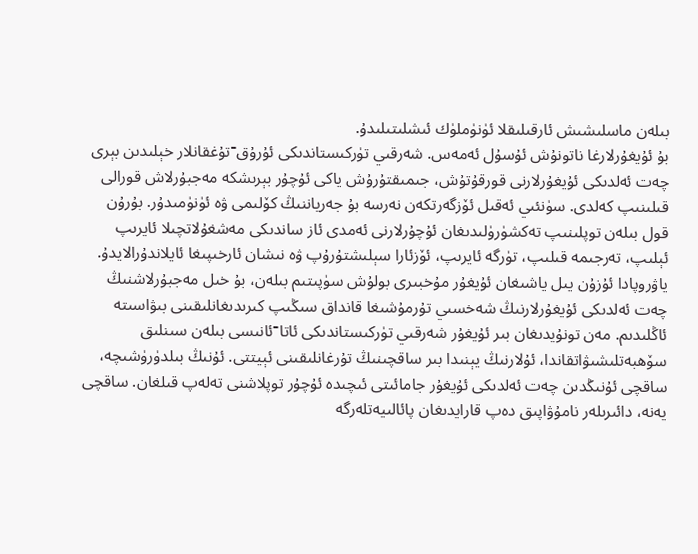بىلەن ماسلىشىش ئارقىلىقلا ئۈنۈملۈك ئىشلىتىلىدۇ.
بۇ ئۇيغۇرلارغا ناتونۇش ئۇسۇل ئەمەس. شەرقىي تۈركىستاندىكى ئۇرۇق־تۇغقانلار خېلىدىن بېرى چەت ئەلدىكى ئۇيغۇرلارنى قورقۇتۇش، جىمىقتۇرۇش ياكى ئۇچۇر بېرىشكە مەجبۇرلاش قورالى قىلىنىپ كەلدى. سۈنئىي ئەقىل ئۆزگەرتكەن نەرسە بۇ جەرياننىڭ كۆلىمى ۋە ئۈنۈمىدۇر. بۇرۇن قول بىلەن توپلىنىپ تەكشۈرۈلىدىغان ئۇچۇرلارنى ئەمدى ئاز ساندىكى مەشغۇلاتچىلا ئايرىپ ئېلىپ، تەرجىمە قىلىپ، تۈرگە ئايرىپ، ئۆزئارا سېلىشتۇرۇپ ۋە نىشان ئارخىپىغا ئايلاندۇرالايدۇ.
ياۋروپادا ئۇزۇن يىل ياشىغان ئۇيغۇر مۇخبىرى بولۇش سۈپىتىم بىلەن، بۇ خىل مەجبۇرلاشنىڭ چەت ئەلدىكى ئۇيغۇرلارنىڭ شەخسىي تۇرمۇشىغا قانداق سىڭىپ كىرىدىغانلىقىنى بىۋاسىتە ئاڭلىدىم. مەن تونۇيدىغان بىر ئۇيغۇر شەرقىي تۈركىستاندىكى ئاتا־ئانىسى بىلەن سىنلىق سۆھبەتلىشىۋاتقاندا، ئۇلارنىڭ يېنىدا بىر ساقچىنىڭ تۇرغانلىقىنى ئېيتتى. ئۇنىڭ بىلدۈرۈشىچە، ساقچى ئۇنىڭدىن چەت ئەلدىكى ئۇيغۇر جامائىتى ئىچىدە ئۇچۇر توپلاشنى تەلەپ قىلغان. ساقچى يەنە، دائىرىلەر نامۇۋاپىق دەپ قارايدىغان پائالىيەتلەرگە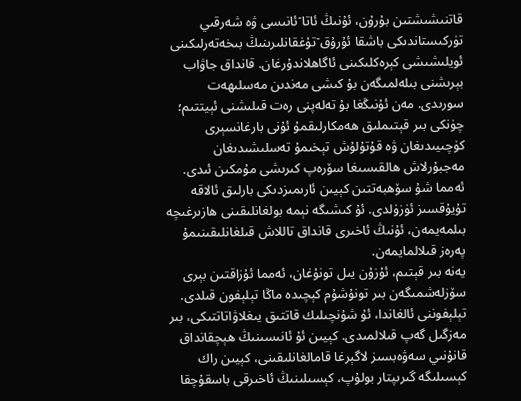قاتنىشىشتىن بۇرۇن، ئۇنىڭ ئاتا־ئانىسى ۋە شەرقىي تۈركىستاندىكى باشقا ئۇرۇق־تۇغقانلىرىنىڭ بىخەتەرلىكىنى ئويلىشىشى كېرەكلىكىنى ئاگاھلاندۇرغان. قانداق جاۋاب بېرىشنى بىلەلمىگەن بۇ كىشى مەندىن مەسلىھەت سورىدى. مەن ئۇنىڭغا بۇ تەلەپنى رەت قىلىشنى ئېيتتىم؛ چۈنكى بىر قېتىملىق ھەمكارلىقمۇ ئۇنى بارغانسېرى كۈچىيىدىغان ۋە قۇتۇلۇش تېخىمۇ تەسلىشىدىغان مەجبۇرلاش ھالقىسىغا سۆرەپ كىرىشى مۇمكىن ئىدى. ئەمما شۇ سۆھبەتتىن كېيىن ئارىمىزدىكى بارلىق ئالاقە تۇيۇقسىز ئۈزۈلدى. ئۇ كىشىگە نېمە بولغانلىقىنى ھازىرغىچە بىلمەيمەن، ئۇنىڭ ئاخىرى قانداق تاللاش قىلغانلىقىنىمۇ پەرەز قىلالمايمەن.
يەنە بىر قېتىم، ئۇزۇن يىل تونۇغان، ئەمما ئۇزاقتىن بېرى سۆزلەشمىگەن بىر تونۇشۇم كېچىدە ماڭا تېلېفون قىلدى. تېلېفوننى ئالغاندا، ئۇ شۇنچىلىك قاتتىق يىغلاۋاتاتتىكى، بىر مەزگىل گەپ قىلالمىدى. كېيىن ئۇ ئانىسىنىڭ ھېچقانداق قانۇنىي سەۋەبسىز لاگېرغا قامالغانلىقىنى، كېيىن راك كېسىلىگە گىرىپتار بولۇپ، كېسىلىنىڭ ئاخىرقى باسقۇچقا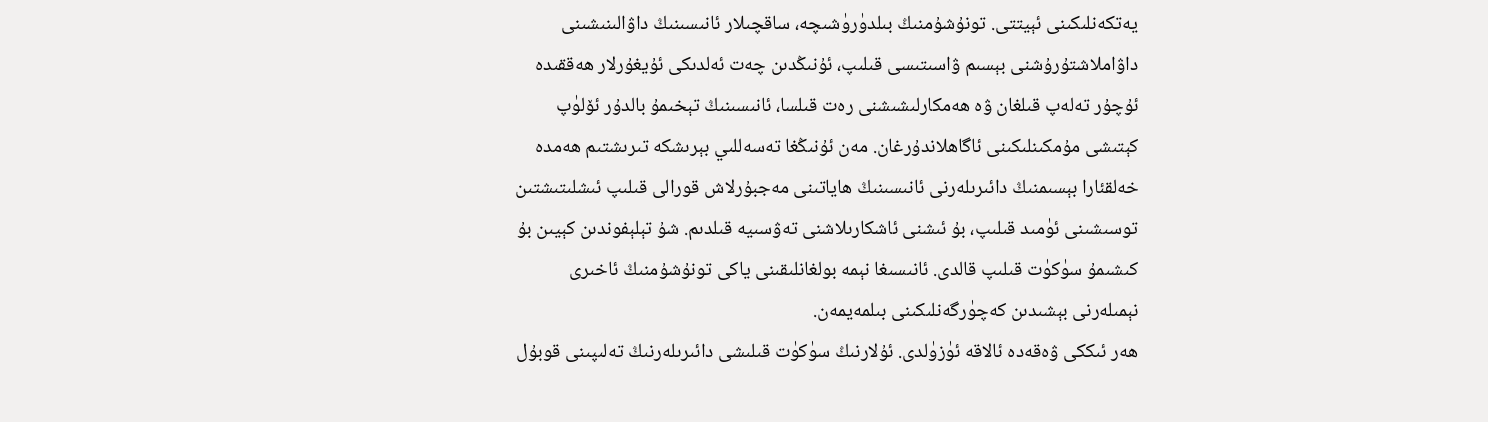يەتكەنلىكىنى ئېيتتى. تونۇشۇمنىڭ بىلدۈرۈشىچە، ساقچىلار ئانىسىنىڭ داۋالىنىشىنى داۋاملاشتۇرۇشنى بېسىم ۋاسىتىسى قىلىپ، ئۇنىڭدىن چەت ئەلدىكى ئۇيغۇرلار ھەققىدە ئۇچۇر تەلەپ قىلغان ۋە ھەمكارلىشىشنى رەت قىلسا، ئانىسىنىڭ تېخىمۇ بالدۇر ئۆلۈپ كېتىشى مۇمكىنلىكىنى ئاگاھلاندۇرغان. مەن ئۇنىڭغا تەسەللىي بېرىشكە تىرىشتىم ھەمدە خەلقئارا بېسىمنىڭ دائىرىلەرنى ئانىسىنىڭ ھاياتىنى مەجبۇرلاش قورالى قىلىپ ئىشلىتىشتىن توسىشىنى ئۈمىد قىلىپ، بۇ ئىشنى ئاشكارىلاشنى تەۋسىيە قىلدىم. شۇ تېلېفوندىن كېيىن بۇ كىشىمۇ سۈكۈت قىلىپ قالدى. ئانىسىغا نېمە بولغانلىقىنى ياكى تونۇشۇمنىڭ ئاخىرى نېمىلەرنى بېشىدىن كەچۈرگەنلىكىنى بىلمەيمەن.
ھەر ئىككى ۋەقەدە ئالاقە ئۈزۈلدى. ئۇلارنىڭ سۈكۈت قىلىشى دائىرىلەرنىڭ تەلىپىنى قوبۇل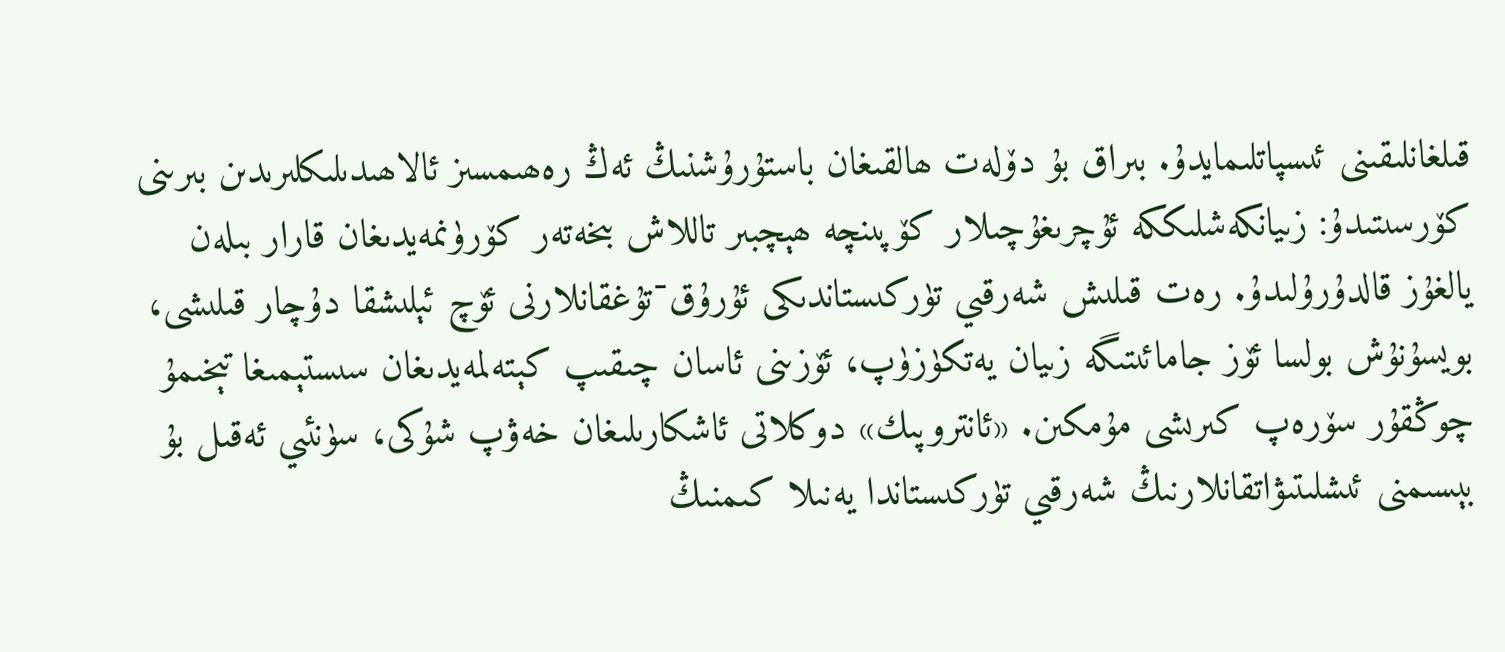قىلغانلىقىنى ئىسپاتلىمايدۇ. بىراق بۇ دۆلەت ھالقىغان باستۇرۇشنىڭ ئەڭ رەھىمسىز ئالاھىدىلىكلىرىدىن بىرىنى كۆرسىتىدۇ: زىيانكەشلىككە ئۇچرىغۇچىلار كۆپىنچە ھېچبىر تاللاش بىخەتەر كۆرۈنمەيدىغان قارار بىلەن يالغۇز قالدۇرۇلىدۇ. رەت قىلىش شەرقىي تۈركىستاندىكى ئۇرۇق־تۇغقانلارنى ئۆچ ئېلىشقا دۇچار قىلىشى، بويسۇنۇش بولسا ئۆز جامائىتىگە زىيان يەتكۈزۈپ، ئۆزىنى ئاسان چىقىپ كېتەلمەيدىغان سىستېمىغا تېخىمۇ چوڭقۇر سۆرەپ كىرىشى مۇمكىن. «ئانتروپىك» دوكلاتى ئاشكارىلىغان خەۋپ شۇكى، سۈنئىي ئەقىل بۇ بېسىمنى ئىشلىتىۋاتقانلارنىڭ شەرقىي تۈركىستاندا يەنىلا كىمنىڭ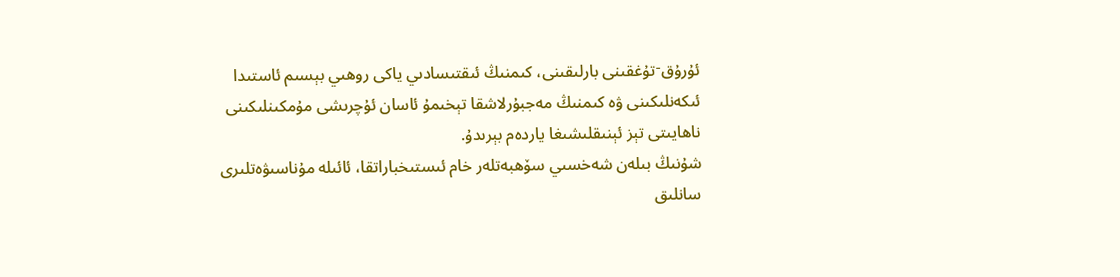ئۇرۇق־تۇغقىنى بارلىقىنى، كىمنىڭ ئىقتىسادىي ياكى روھىي بېسىم ئاستىدا ئىكەنلىكىنى ۋە كىمنىڭ مەجبۇرلاشقا تېخىمۇ ئاسان ئۇچرىشى مۇمكىنلىكىنى ناھايىتى تېز ئېنىقلىشىغا ياردەم بېرىدۇ.
شۇنىڭ بىلەن شەخسىي سۆھبەتلەر خام ئىستىخباراتقا، ئائىلە مۇناسىۋەتلىرى سانلىق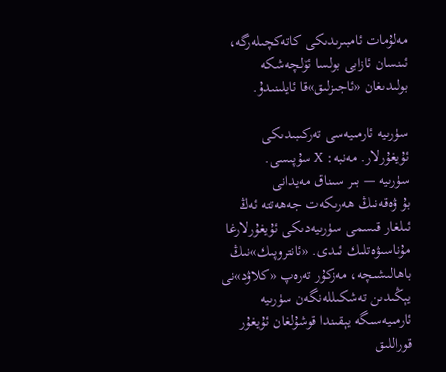مەلۇمات ئامبىرىدىكى كاتەكچىلەرگە، ئىنسان ئازابى بولسا ئۆلچەشكە بولىدىغان «ئاجىزلىق»قا ئايلىنىدۇ.

سۈرىيە ئارمىيەسى تەركىبىدىكى ئۇيغۇرلار. مەنبە: X سۇپىسى.
سۈرىيە — بىر سىناق مەيدانى
بۇ ۋەقەنىڭ ھەرىكەت جەھەتتە ئەڭ ئىلغار قىسمى سۈرىيەدىكى ئۇيغۇرلارغا مۇناسىۋەتلىك ئىدى. «ئانتروپىك»نىڭ باھالىشىچە، مەزكۇر تەرەپ «كلاۋد»نى يېڭىدىن تەشكىللەنگەن سۈرىيە ئارمىيەسىگە يېقىندا قوشۇلغان ئۇيغۇر قوراللىق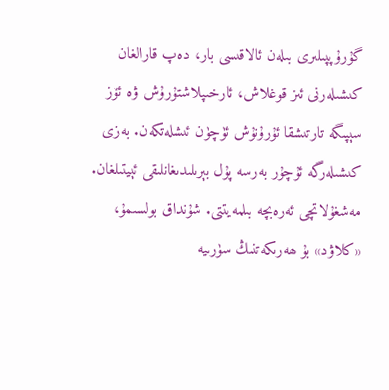گۇرۇپپىلىرى بىلەن ئالاقىسى بار، دەپ قارالغان كىشىلەرنى ئىز قوغلاش، ئارخىپلاشتۇرۇش ۋە ئۆز سېپىگە تارتىشقا ئۇرۇنۇش ئۈچۈن ئىشلەتكەن. بەزى كىشىلەرگە ئۇچۇر بەرسە پۇل بېرىلىدىغانلىقى ئېيتىلغان.
مەشغۇلاتچى ئەرەبچە بىلمەيتتى. شۇنداق بولسىمۇ، «كلاۋد» بۇ ھەرىكەتنىڭ سۈرىيە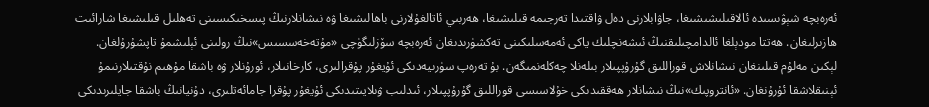ئەرەبچە شېۋىسىدە ئالاقىلىشىشىغا، جاۋابلارنى دەل ۋاقتىدا تەرجىمە قىلىشىغا، ھەربىي ئاتالغۇلارنى باھالىشىغا ۋە نىشانلارنىڭ پىسخىكىسىنى تەھلىل قىلىشىغا شارائىت ھازىرلىغان. ھەتتا مودېلغا ئالدامچىلىقنىڭ ئىشەنچلىك ياكى ئەمەسلىكىنى تەكشۈرىدىغان ئەرەبچە سۆزلىگۈچى «مۇتەخەسسىس»نىڭ رولىنى ئېلىشمۇ تاپشۇرۇلغان.
لېكىن مەلۇم قىلىنغان نىشانلاش قوراللىق گۇرۇپپىلار بىلەنلا چەكلەنمىگەن. بۇ تەرەپ سۈرىيەدىكى ئۇيغۇر پۇقرالىرى، كارخانىلار، ئورۇنلار ۋە باشقا مۇھىم نۇقتىلارنىمۇ ئېنىقلاشقا ئۇرۇنغان. «ئانتروپىك»نىڭ نىشانلار ھەققىدىكى خۇلاسىسى قوراللىق گۇرۇپپىلار، ئىدلىب ۋىلايىتىدىكى ئۇيغۇر پۇقرا جامائەتلىرى، دۇنيانىڭ باشقا جايلىرىدىكى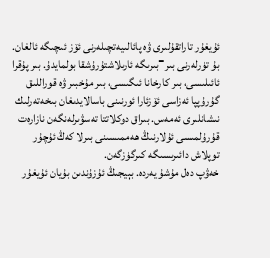ئۇيغۇر تاراتقۇلىرى ۋە پائالىيەتچىلەرنى ئۆز ئىچىگە ئالغان.
بۇ تۈرلەرنى بىر־بىرىگە ئارىلاشتۇرۇشقا بولمايدۇ. بىر پۇقرا ئائىلىسى، بىر كارخانا ئىگىسى، بىر مۇخبىر ۋە قوراللىق گۇرۇپپا ئەزاسى ئۆزئارا ئورنىنى باسالايدىغان بىخەتەرلىك نىشانلىرى ئەمەس. بىراق دوكلاتتا تەسۋىرلەنگەن نازارەت قۇرۇلمىسى ئۇلارنىڭ ھەممىسىنى بىرلا كەڭ ئۇچۇر توپلاش دائىرىسىگە كىرگۈزگەن.
خەۋپ دەل مۇشۇ يەردە. بېيجىڭ ئۇزۇندىن بۇيان ئۇيغۇر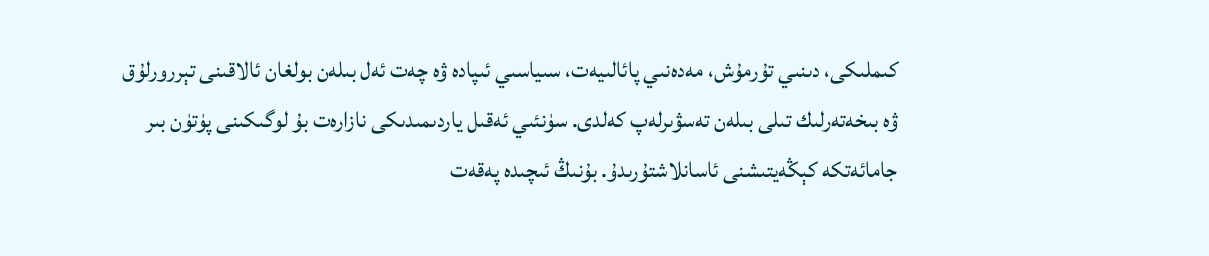كىملىكى، دىنىي تۇرمۇش، مەدەنىي پائالىيەت، سىياسىي ئىپادە ۋە چەت ئەل بىلەن بولغان ئالاقىنى تېررورلۇق ۋە بىخەتەرلىك تىلى بىلەن تەسۋىرلەپ كەلدى. سۈنئىي ئەقىل ياردىمىدىكى نازارەت بۇ لوگىكىنى پۈتۈن بىر جامائەتكە كېڭەيتىشنى ئاسانلاشتۇرىدۇ. بۇنىڭ ئىچىدە پەقەت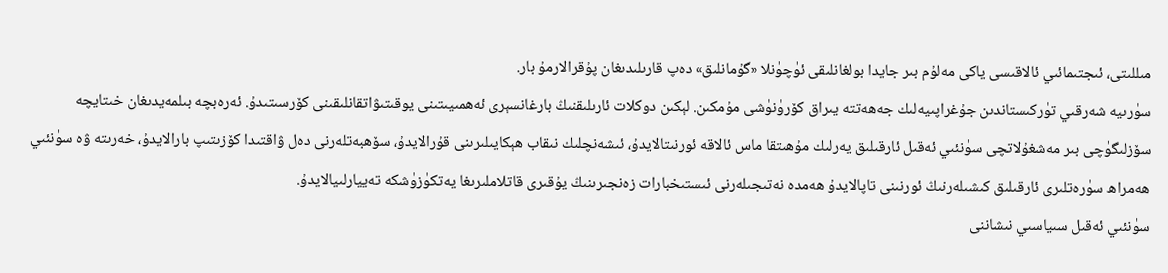مىللىتى، ئىجتىمائىي ئالاقىسى ياكى مەلۇم بىر جايدا بولغانلىقى ئۈچۈنلا «گۇمانلىق» دەپ قارىلىدىغان پۇقرالارمۇ بار.
سۈرىيە شەرقىي تۈركىستاندىن جۇغراپىيەلىك جەھەتتە يىراق كۆرۈنۈشى مۇمكىن. لېكىن دوكلات ئارىلىقنىڭ بارغانسېرى ئەھمىيىتىنى يوقىتىۋاتقانلىقىنى كۆرسىتىدۇ. ئەرەبچە بىلمەيدىغان خىتايچە سۆزلىگۈچى بىر مەشغۇلاتچى سۈنئىي ئەقىل ئارقىلىق يەرلىك مۇھىتقا ماس ئالاقە ئورنىتالايدۇ، ئىشەنچلىك نىقاب ھېكايىلىرىنى قۇرالايدۇ، سۆھبەتلەرنى دەل ۋاقتىدا كۆزىتىپ بارالايدۇ، خەرىتە ۋە سۈنئىي ھەمراھ سۈرەتلىرى ئارقىلىق كىشىلەرنىڭ ئورنىنى تاپالايدۇ ھەمدە نەتىجىلەرنى ئىستىخبارات زەنجىرىنىڭ يۇقىرى قاتلاملىرىغا يەتكۈزۈشكە تەييارلىيالايدۇ.
سۈنئىي ئەقىل سىياسىي نىشاننى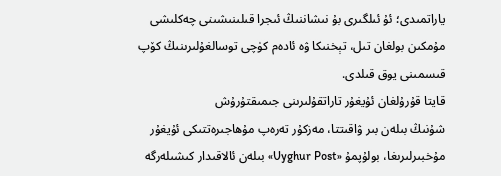ياراتمىدى؛ ئۇ ئىلگىرى بۇ نىشاننىڭ ئىجرا قىلىنىشىنى چەكلىشى مۇمكىن بولغان تىل، تېخنىكا ۋە ئادەم كۈچى توسالغۇلىرىنىڭ كۆپ قىسمىنى يوق قىلدى.
قايتا قۇرۇلغان ئۇيغۇر تاراتقۇلىرىنى جىمىقتۇرۇش
شۇنىڭ بىلەن بىر ۋاقىتتا، مەزكۇر تەرەپ مۇھاجىرەتتىكى ئۇيغۇر مۇخبىرلىرىغا، بولۇپمۇ «Uyghur Post» بىلەن ئالاقىدار كىشىلەرگە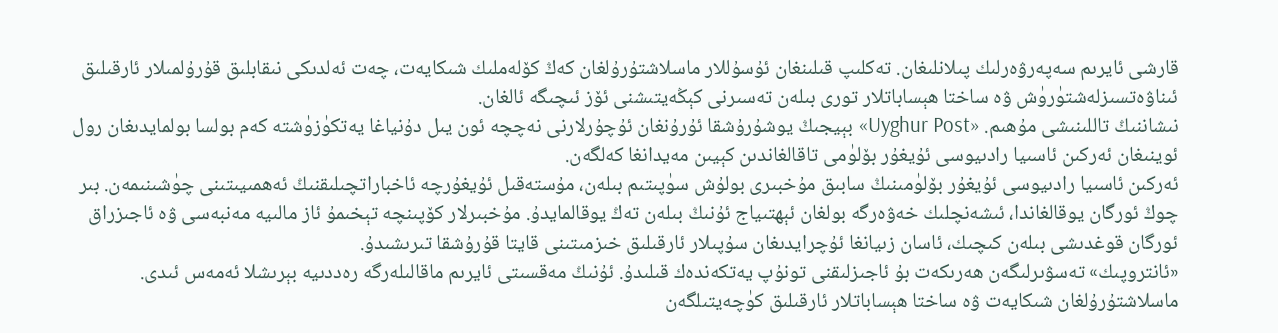قارشى ئايرىم سەپەرۋەرلىك پىلانلىغان. تەكلىپ قىلىنغان ئۇسۇللار ماسلاشتۇرۇلغان كەڭ كۆلەملىك شىكايەت، چەت ئەلدىكى نىقابلىق قۇرۇلمىلار ئارقىلىق ئىناۋەتسىزلەشتۈرۈش ۋە ساختا ھېساباتلار تورى بىلەن تەسىرنى كېڭەيتىشنى ئۆز ئىچىگە ئالغان.
نىشاننىڭ تاللىنىشى مۇھىم. «Uyghur Post» بېيجىڭ يوشۇرۇشقا ئۇرۇنغان ئۇچۇرلارنى نەچچە ئون يىل دۇنياغا يەتكۈزۈشتە كەم بولسا بولمايدىغان رول ئوينىغان ئەركىن ئاسىيا رادىيوسى ئۇيغۇر بۆلۈمى تاقالغاندىن كېيىن مەيدانغا كەلگەن.
ئەركىن ئاسىيا رادىيوسى ئۇيغۇر بۆلۈمىنىڭ سابىق مۇخبىرى بولۇش سۈپىتىم بىلەن، مۇستەقىل ئۇيغۇرچە ئاخباراتچىلىقنىڭ ئەھمىيىتىنى چۈشىنىمەن. بىر چوڭ ئورگان يوقالغاندا، ئىشەنچلىك خەۋەرگە بولغان ئېھتىياج ئۇنىڭ بىلەن تەڭ يوقالمايدۇ. مۇخبىرلار كۆپىنچە تېخىمۇ ئاز مالىيە مەنبەسى ۋە ئاجىزراق ئورگان قوغدىشى بىلەن كىچىك، ئاسان زىيانغا ئۇچرايدىغان سۇپىلار ئارقىلىق خىزمىتىنى قايتا قۇرۇشقا تىرىشىدۇ.
«ئانتروپىك» تەسۋىرلىگەن ھەرىكەت بۇ ئاجىزلىقنى تونۇپ يەتكەندەك قىلىدۇ. ئۇنىڭ مەقسىتى ئايرىم ماقالىلەرگە رەددىيە بېرىشلا ئەمەس ئىدى. ماسلاشتۇرۇلغان شىكايەت ۋە ساختا ھېساباتلار ئارقىلىق كۈچەيتىلگەن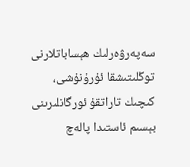سەپەرۋەرلىك ھېساباتلارنى توڭلىتىشقا ئۇرۇنۇشى، كىچىك تاراتقۇ ئورگانلىرىنى بېسىم ئاستىدا پالەچ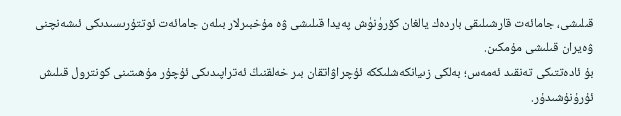قىلىشى، جامائەت قارشىلىقى باردەك يالغان كۆرۈنۈش پەيدا قىلىشى ۋە مۇخبىرلار بىلەن جامائەت ئوتتۇرىسىدىكى ئىشەنچنى ۋەيران قىلىشى مۇمكىن.
بۇ ئادەتتىكى تەنقىد ئەمەس؛ بەلكى زىيانكەشلىككە ئۇچراۋاتقان بىر خەلقنىڭ ئەتراپىدىكى ئۇچۇر مۇھىتىنى كونترول قىلىش ئۇرۇنۇشىدۇر.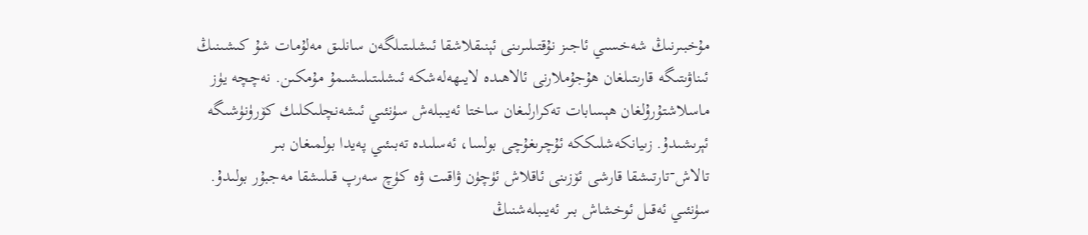مۇخبىرنىڭ شەخسىي ئاجىز نۇقتىلىرىنى ئېنىقلاشقا ئىشلىتىلگەن سانلىق مەلۇمات شۇ كىشىنىڭ ئىناۋىتىگە قارىتىلغان ھۇجۇملارنى ئالاھىدە لايىھەلەشكە ئىشلىتىلىشىمۇ مۇمكىن. نەچچە يۈز ماسلاشتۇرۇلغان ھېسابات تەكرارلىغان ساختا ئەيىبلەش سۈنئىي ئىشەنچلىكلىك كۆرۈنۈشىگە ئېرىشىدۇ. زىيانكەشلىككە ئۇچرىغۇچى بولسا، ئەسلىدە تەبىئىي پەيدا بولمىغان بىر تالاش־تارتىشقا قارشى ئۆزىنى ئاقلاش ئۈچۈن ۋاقىت ۋە كۈچ سەرپ قىلىشقا مەجبۇر بولىدۇ.
سۈنئىي ئەقىل ئوخشاش بىر ئەيىبلەشنىڭ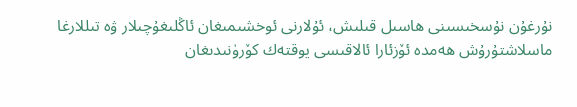نۇرغۇن نۇسخىسىنى ھاسىل قىلىش، ئۇلارنى ئوخشىمىغان ئاڭلىغۇچىلار ۋە تىللارغا ماسلاشتۇرۇش ھەمدە ئۆزئارا ئالاقىسى يوقتەك كۆرۈنىدىغان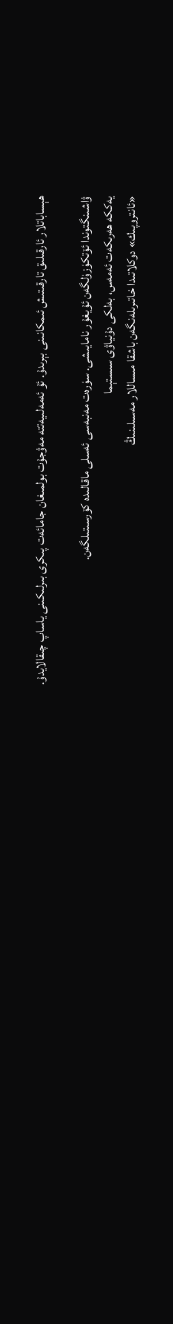ھېساباتلار ئارقىلىق تارقىتىش ئىمكانىنى بېرىدۇ. ئۇ ئەمەلىيەتتە مەۋجۇت بولمىغان جامائەت پىكرى بىرلىكىنى ياساپ چىقالايدۇ.

ۋاشىنگتوندا ئۆتكۈزۈلگەن ئۇيغۇر نامايىشى. سۈرەت مەنبەسى ئەسلى ماقالىدە كۆرسىتىلگەن.
يەككە ھەرىكەت ئەمەس، بەلكى دۇنياۋى سىستېما
«ئانتروپىك» دوكلاتىدا خاتىرىلەنگەن باشقا مىساللار مەسىلىنىڭ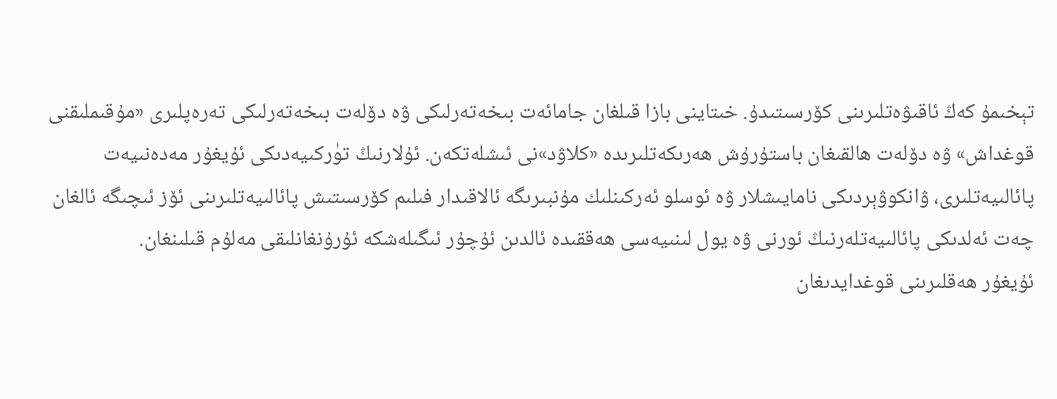تېخىمۇ كەڭ ئاقىۋەتلىرىنى كۆرسىتىدۇ. خىتاينى بازا قىلغان جامائەت بىخەتەرلىكى ۋە دۆلەت بىخەتەرلىكى تەرەپلىرى «مۇقىملىقنى قوغداش» ۋە دۆلەت ھالقىغان باستۇرۇش ھەرىكەتلىرىدە «كلاۋد»نى ئىشلەتكەن. ئۇلارنىڭ تۈركىيەدىكى ئۇيغۇر مەدەنىيەت پائالىيەتلىرى، ۋانكوۋېردىكى نامايىشلار ۋە ئوسلو ئەركىنلىك مۇنبىرىگە ئالاقىدار فىلىم كۆرسىتىش پائالىيەتلىرىنى ئۆز ئىچىگە ئالغان چەت ئەلدىكى پائالىيەتلەرنىڭ ئورنى ۋە يول لىنىيەسى ھەققىدە ئالدىن ئۇچۇر ئىگىلەشكە ئۇرۇنغانلىقى مەلۇم قىلىنغان.
ئۇيغۇر ھەقلىرىنى قوغدايدىغان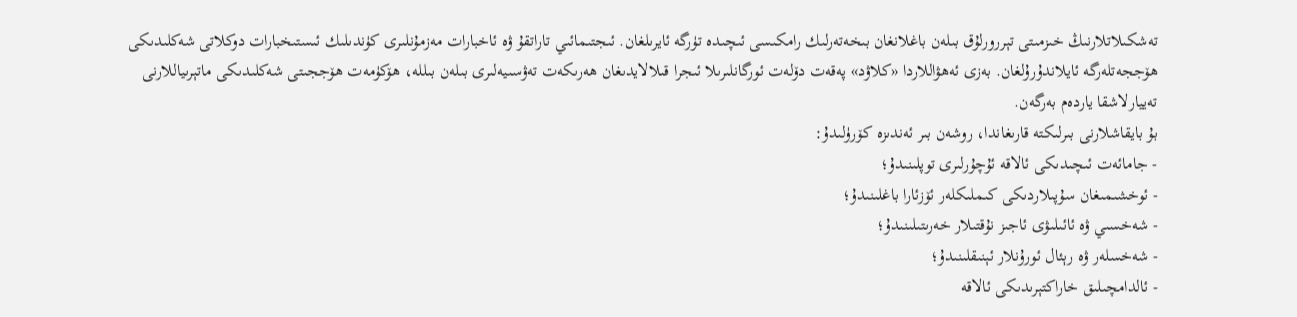تەشكىلاتلارنىڭ خىزمىتى تېررورلۇق بىلەن باغلانغان بىخەتەرلىك رامكىسى ئىچىدە تۈرگە ئايرىلغان. ئىجتىمائىي تاراتقۇ ۋە ئاخبارات مەزمۇنلىرى كۈندىلىك ئىستىخبارات دوكلاتى شەكلىدىكى ھۆججەتلەرگە ئايلاندۇرۇلغان. بەزى ئەھۋاللاردا «كلاۋد» پەقەت دۆلەت ئورگانلىرىلا ئىجرا قىلالايدىغان ھەرىكەت تەۋسىيەلىرى بىلەن بىللە، ھۆكۈمەت ھۆججىتى شەكلىدىكى ماتېرىياللارنى تەييارلاشقا ياردەم بەرگەن.
بۇ بايقاشلارنى بىرلىكتە قارىغاندا، روشەن بىر ئەندىزە كۆرۈلىدۇ:
- جامائەت ئىچىدىكى ئالاقە ئۇچۇرلىرى توپلىنىدۇ؛
- ئوخشىمىغان سۇپىلاردىكى كىملىكلەر ئۆزئارا باغلىنىدۇ؛
- شەخسىي ۋە ئائىلىۋى ئاجىز نۇقتىلار خەرىتىلىنىدۇ؛
- شەخسلەر ۋە رېئال ئورۇنلار ئېنىقلىنىدۇ؛
- ئالدامچىلىق خاراكتېرىدىكى ئالاقە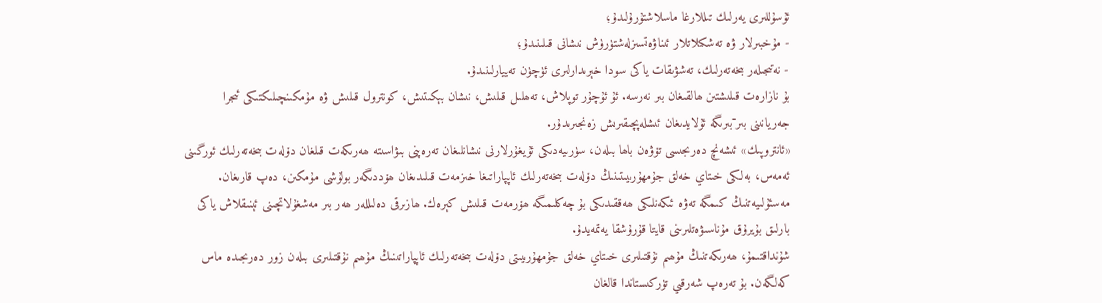ئۇسۇللىرى يەرلىك تىللارغا ماسلاشتۇرۇلىدۇ؛
- مۇخبىرلار ۋە تەشكىلاتلار ئىناۋەتسىزلەشتۈرۈش نىشانى قىلىنىدۇ؛
- نەتىجىلەر بىخەتەرلىك، تەشۋىقات ياكى سودا خېرىدارلىرى ئۈچۈن تەييارلىنىدۇ.
بۇ نازارەت قىلىشتىن ھالقىغان بىر نەرسە. ئۇ ئۇچۇر توپلاش، تەھلىل قىلىش، نىشان بېكىتىش، كونترول قىلىش ۋە مۇمكىنچىلىكتىكى ئىجرا جەريانىنى بىر־بىرىگە ئۇلايدىغان ئىشلەپچىقىرىش زەنجىرىدۇر.
«ئانتروپىك» ئىشەنچ دەرىجىسى تۆۋەن باھا بىلەن، سۈرىيەدىكى ئۇيغۇرلارنى نىشانلىغان تەرەپنى بىۋاسىتە ھەرىكەت قىلغان دۆلەت بىخەتەرلىك ئورگىنى ئەمەس، بەلكى خىتاي خەلق جۇمھۇرىيىتىنىڭ دۆلەت بىخەتەرلىك ئاپپاراتىغا خىزمەت قىلىدىغان ھۆددىگەر بولۇشى مۇمكىن، دەپ قارىغان. مەسئۇلىيەتنىڭ كىمگە تەۋە ئىكەنلىكى ھەققىدىكى بۇ چەكلىمىگە ھۆرمەت قىلىش كېرەك. ھازىرقى دەلىللەر ھەر بىر مەشغۇلاتچىنى ئېنىقلاش ياكى بارلىق بۇيرۇق مۇناسىۋەتلىرىنى قايتا قۇرۇشقا يەتمەيدۇ.
شۇنداقتىمۇ، ھەرىكەتنىڭ مۇھىم نۇقتىلىرى خىتاي خەلق جۇمھۇرىيىتى دۆلەت بىخەتەرلىك ئاپپاراتىنىڭ مۇھىم نۇقتىلىرى بىلەن زور دەرىجىدە ماس كەلگەن. بۇ تەرەپ شەرقىي تۈركىستاندا قالغان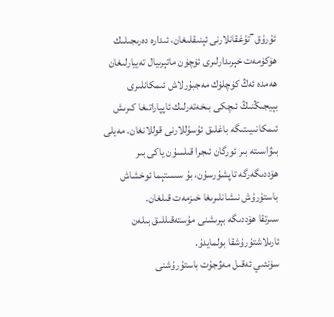ئۇرۇق־تۇغقانلارنى ئېنىقلىغان، ئىدارە دەرىجىلىك ھۆكۈمەت خېرىدارلىرى ئۈچۈن ماتېرىيال تەييارلىغان ھەمدە ئەڭ كۈچلۈك مەجبۇرلاش ئىمكانلىرى بېيجىڭنىڭ ئىچكى بىخەتەرلىك ئاپپاراتىغا كىرىش ئىمكانىيىتىگە باغلىق ئۇسۇللارنى قوللانغان. مەيلى بىۋاسىتە بىر ئورگان ئىجرا قىلسۇن ياكى بىر ھۆددىگەرگە تاپشۇرسۇن، بۇ سىستېما ئوخشاش باستۇرۇش نىشانلىرىغا خىزمەت قىلغان.
سىرتقا ھۆددىگە بېرىشنى مۇستەقىللىق بىلەن ئارىلاشتۇرۇشقا بولمايدۇ.
سۈنئىي ئەقىل مەۋجۇت باستۇرۇشنى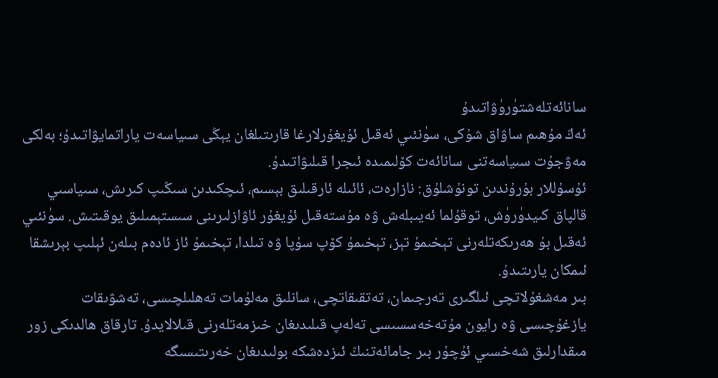سانائەتلەشتۈرۈۋاتىدۇ
ئەڭ مۇھىم ساۋاق شۇكى، سۈنئىي ئەقىل ئۇيغۇرلارغا قارىتىلغان يېڭى سىياسەت ياراتمايۋاتىدۇ؛ بەلكى مەۋجۇت سىياسەتنى سانائەت كۆلىمىدە ئىجرا قىلىۋاتىدۇ.
ئۇسۇللار بۇرۇندىن تونۇشلۇق: نازارەت، ئائىلە ئارقىلىق بېسىم، ئىچكىدىن سىڭىپ كىرىش، سىياسىي قالپاق كىيدۈرۈش، توقۇلما ئەيىبلەش ۋە مۇستەقىل ئۇيغۇر ئاۋازلىرىنى سىستېمىلىق يوقىتىش. سۈنئىي ئەقىل بۇ ھەرىكەتلەرنى تېخىمۇ تېز، تېخىمۇ كۆپ سۇپا ۋە تىلدا، تېخىمۇ ئاز ئادەم بىلەن ئېلىپ بېرىشقا ئىمكان يارىتىدۇ.
بىر مەشغۇلاتچى ئىلگىرى تەرجىمان، تەتقىقاتچى، سانلىق مەلۇمات تەھلىلچىسى، تەشۋىقات يازغۇچىسى ۋە رايون مۇتەخەسسىسى تەلەپ قىلىدىغان خىزمەتلەرنى قىلالايدۇ. تارقاق ھالدىكى زور مىقدارلىق شەخسىي ئۇچۇر بىر جامائەتنىڭ ئىزدەشكە بولىدىغان خەرىتىسىگە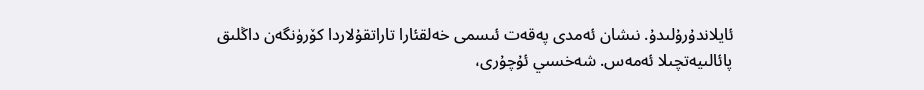ئايلاندۇرۇلىدۇ. نىشان ئەمدى پەقەت ئىسمى خەلقئارا تاراتقۇلاردا كۆرۈنگەن داڭلىق پائالىيەتچىلا ئەمەس. شەخسىي ئۇچۇرى،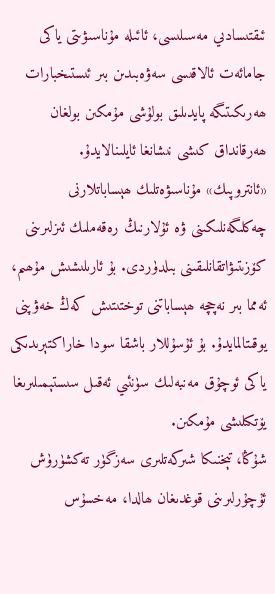ئىقتىسادىي مەسىلىسى، ئائىلە مۇناسىۋىتى ياكى جامائەت ئالاقىسى سەۋەبىدىن بىر ئىستىخبارات ھەرىكىتىگە پايدىلىق بولۇشى مۇمكىن بولغان ھەرقانداق كىشى نىشانغا ئايلىنالايدۇ.
«ئانتروپىك» مۇناسىۋەتلىك ھېساباتلارنى چەكلىگەنلىكىنى ۋە ئۇلارنىڭ رەقەملىك ئىزلىرىنى كۆزىتىۋاتقانلىقىنى بىلدۈردى. بۇ ئارىلىشىش مۇھىم، ئەمما بىر نەچچە ھېساباتنى توختىتىش كەڭ خەۋپنى يوقىتالمايدۇ. بۇ ئۇسۇللار باشقا سودا خاراكتېرىدىكى ياكى ئوچۇق مەنبەلىك سۈنئىي ئەقىل سىستېمىلىرىغا يۆتكىلىشى مۇمكىن.
شۇڭا، تېخنىكا شىركەتلىرى سەزگۈر تەكشۈرۈش ئۇچۇرلىرىنى قوغدىغان ھالدا، مەخسۇس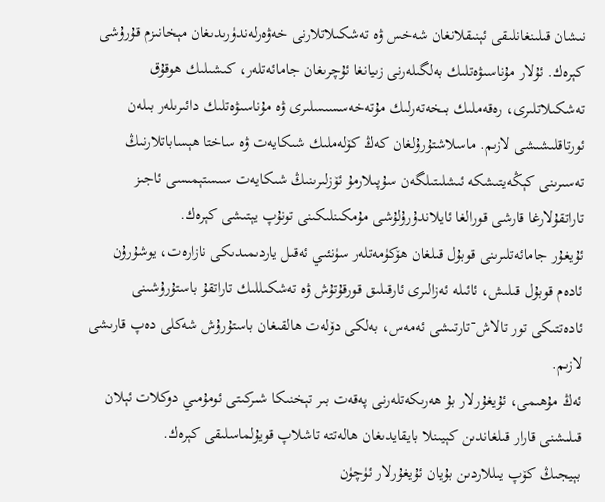نىشان قىلىنغانلىقى ئېنىقلانغان شەخس ۋە تەشكىلاتلارنى خەۋەرلەندۈرىدىغان مېخانىزم قۇرۇشى كېرەك. ئۇلار مۇناسىۋەتلىك بەلگىلەرنى زىيانغا ئۇچرىغان جامائەتلەر، كىشىلىك ھوقۇق تەشكىلاتلىرى، رەقەملىك بىخەتەرلىك مۇتەخەسسىسلىرى ۋە مۇناسىۋەتلىك دائىرىلەر بىلەن ئورتاقلىشىشى لازىم. ماسلاشتۇرۇلغان كەڭ كۆلەملىك شىكايەت ۋە ساختا ھېساباتلارنىڭ تەسىرىنى كېڭەيتىشكە ئىشلىتىلگەن سۇپىلارمۇ ئۆزلىرىنىڭ شىكايەت سىستېمىسى ئاجىز تاراتقۇلارغا قارشى قورالغا ئايلاندۇرۇلۇشى مۇمكىنلىكىنى تونۇپ يېتىشى كېرەك.
ئۇيغۇر جامائەتلىرىنى قوبۇل قىلغان ھۆكۈمەتلەر سۈنئىي ئەقىل ياردىمىدىكى نازارەت، يوشۇرۇن ئادەم قوبۇل قىلىش، ئائىلە ئەزالىرى ئارقىلىق قورقۇتۇش ۋە تەشكىللىك تاراتقۇ باستۇرۇشىنى ئادەتتىكى تور تالاش־تارتىشى ئەمەس، بەلكى دۆلەت ھالقىغان باستۇرۇش شەكلى دەپ قارىشى لازىم.
ئەڭ مۇھىمى، ئۇيغۇرلار بۇ ھەرىكەتلەرنى پەقەت بىر تېخنىكا شىركىتى ئومۇمىي دوكلات ئېلان قىلىشنى قارار قىلغاندىن كېيىنلا بايقايدىغان ھالەتتە تاشلاپ قويۇلماسلىقى كېرەك.
بېيجىڭ كۆپ يىللاردىن بۇيان ئۇيغۇرلار ئۈچۈن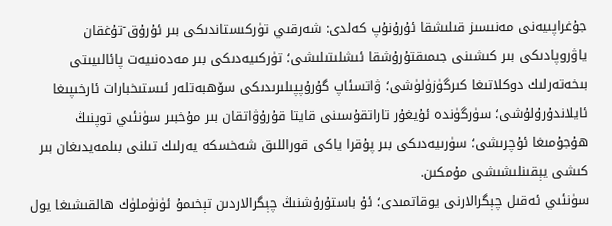جۇغراپىيەنى مەنىسىز قىلىشقا ئۇرۇنۇپ كەلدى: شەرقىي تۈركىستاندىكى بىر ئۇرۇق־تۇغقان ياۋروپادىكى بىر كىشىنى جىمىقتۇرۇشقا ئىشلىتىلىشى؛ تۈركىيەدىكى بىر مەدەنىيەت پائالىيىتى بىخەتەرلىك دوكلاتىغا كىرگۈزۈلۈشى؛ ۋاتسئاپ گۇرۇپپىلىرىدىكى سۆھبەتلەر ئىستىخبارات ئارخىپىغا ئايلاندۇرۇلۇشى؛ سۈرگۈندە ئۇيغۇر تاراتقۇسىنى قايتا قۇرۇۋاتقان بىر مۇخبىر سۈنئىي توپنىڭ ھۇجۇمىغا ئۇچرىشى؛ سۈرىيەدىكى بىر پۇقرا ياكى قوراللىق شەخسكە يەرلىك تىلنى بىلمەيدىغان بىر كىشى يېقىنلىشىشى مۇمكىن.
سۈنئىي ئەقىل چېگرالارنى يوقاتمىدى؛ ئۇ باستۇرۇشنىڭ چېگرالاردىن تېخىمۇ ئۈنۈملۈك ھالقىشىغا يول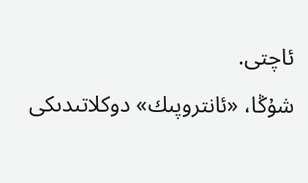ئاچتى.
شۇڭا، «ئانتروپىك» دوكلاتىدىكى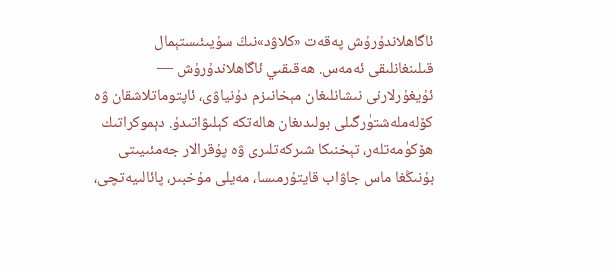ئاگاھلاندۇرۇش پەقەت «كلاۋد»نىڭ سۇيىئىستېمال قىلىنغانلىقى ئەمەس. ھەقىقىي ئاگاھلاندۇرۇش — ئۇيغۇرلارنى نىشانلىغان مېخانىزم دۇنياۋى، ئاپتوماتلاشقان ۋە كۆلەملەشتۈرگىلى بولىدىغان ھالەتكە كېلىۋاتىدۇ. دېموكراتىك ھۆكۈمەتلەر، تېخنىكا شىركەتلىرى ۋە پۇقرالار جەمئىيىتى بۇنىڭغا ماس جاۋاب قايتۇرمىسا، مەيلى مۇخبىر، پائالىيەتچى،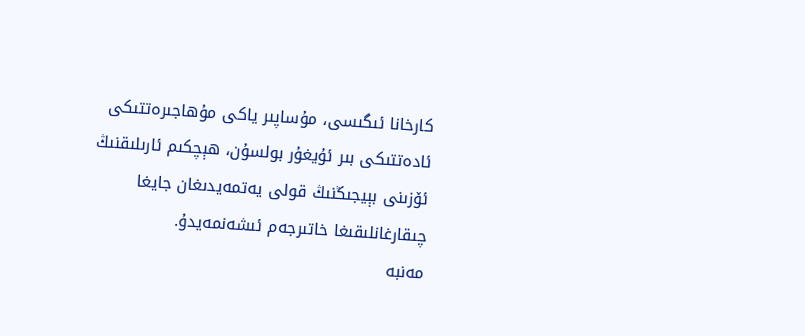كارخانا ئىگىسى، مۇساپىر ياكى مۇھاجىرەتتىكى ئادەتتىكى بىر ئۇيغۇر بولسۇن، ھېچكىم ئارىلىقنىڭ ئۆزىنى بېيجىڭنىڭ قولى يەتمەيدىغان جايغا چىقارغانلىقىغا خاتىرجەم ئىشەنمەيدۇ.
مەنبە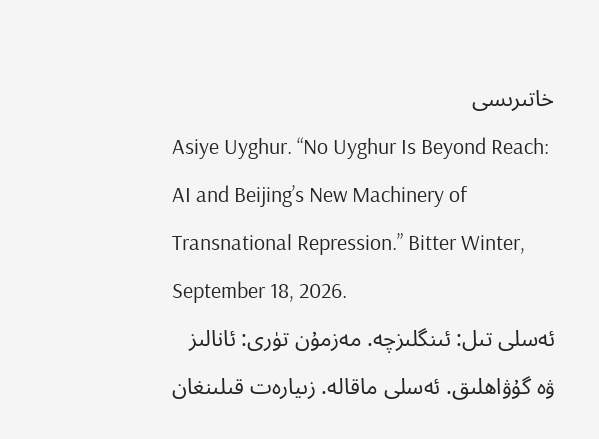خاتىرىسى
Asiye Uyghur. “No Uyghur Is Beyond Reach: AI and Beijing’s New Machinery of Transnational Repression.” Bitter Winter, September 18, 2026.
ئەسلى تىل: ئىنگلىزچە. مەزمۇن تۈرى: ئانالىز ۋە گۇۋاھلىق. ئەسلى ماقالە. زىيارەت قىلىنغان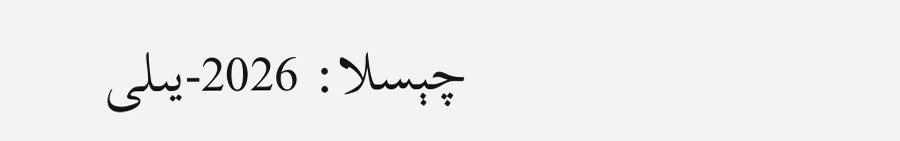چېسلا: 2026-يىلى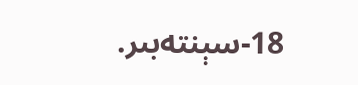18-سېنتەبىر.